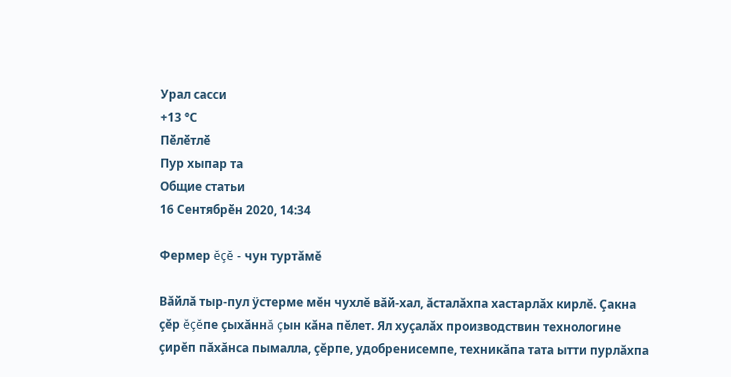Урал сасси
+13 °С
Пӗлӗтлӗ
Пур хыпар та
Общие статьи
16 Сентябрӗн 2020, 14:34

Фермер ĕçĕ - чун туртăмĕ

Вăйлă тыр-пул ÿстерме мĕн чухлĕ вăй-хал, ăсталăхпа хастарлăх кирлĕ. Çакна çĕр ĕçĕпе çыхăннă çын кăна пĕлет. Ял хуçалăх производствин технологине çирĕп пăхăнса пымалла, çĕрпе, удобренисемпе, техникăпа тата ытти пурлăхпа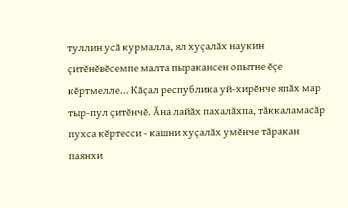туллин усă курмалла, ял хуçалăх наукин çитĕнĕвĕсемпе малта пыракансен опытне ĕçе кĕртмелле... Кăçал республика уй-хирĕнче япăх мар тыр-пул çитĕнчĕ. Ăна лайăх пахалăхпа, тăккаламасăр пухса кĕртесси - кашни хуçалăх умĕнче тăракан паянхи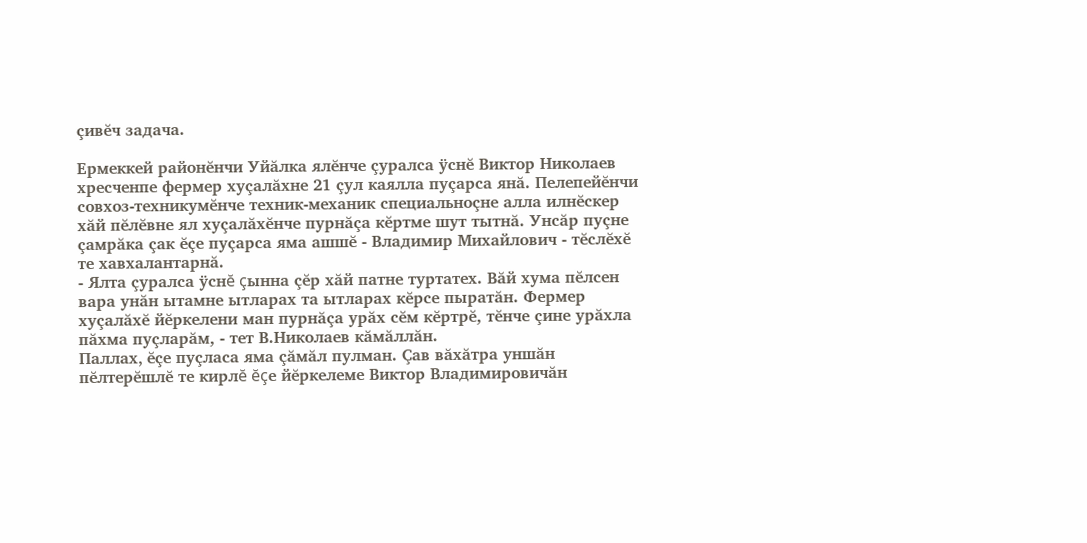çивĕч задача.

Ермеккей районĕнчи Уйăлка ялĕнче çуралса ÿснĕ Виктор Николаев хресченпе фермер хуçалăхне 21 çул каялла пуçарса янă. Пелепейĕнчи совхоз-техникумĕнче техник-механик специальноçне алла илнĕскер хăй пĕлĕвне ял хуçалăхĕнче пурнăçа кĕртме шут тытнă. Унсăр пуçне çамрăка çак ĕçе пуçарса яма ашшĕ - Владимир Михайлович - тĕслĕхĕ те хавхалантарнă.
- Ялта çуралса ÿснĕ çынна çĕр хăй патне туртатех. Вăй хума пĕлсен вара унăн ытамне ытларах та ытларах кĕрсе пыратăн. Фермер хуçалăхĕ йĕркелени ман пурнăçа урăх сĕм кĕртрĕ, тĕнче çине урăхла пăхма пуçларăм, - тет В.Николаев кăмăллăн.
Паллах‚ ĕçе пуçласа яма çăмăл пулман. Çав вăхăтра уншăн пĕлтерĕшлĕ те кирлĕ ĕçе йĕркелеме Виктор Владимировичăн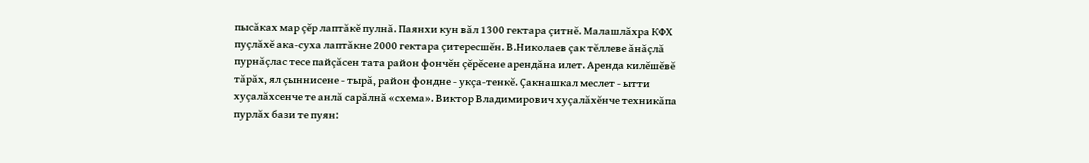пысăках мар çĕр лаптăкĕ пулнă. Паянхи кун вăл 1300 гектара çитнĕ. Малашлăхра КФХ пуçлăхĕ ака-суха лаптăкне 2000 гектара çитересшĕн. В.Николаев çак тĕллеве ăнăçлă пурнăçлас тесе пайçăсен тата район фончĕн çĕрĕсене арендăна илет. Аренда килĕшĕвĕ тăрăх‚ ял çыннисене - тырă‚ район фондне - укçа-тенкĕ. Çакнашкал меслет - ытти хуçалăхсенче те анлă сарăлнă «схема». Виктор Владимирович хуçалăхĕнче техникăпа пурлăх бази те пуян: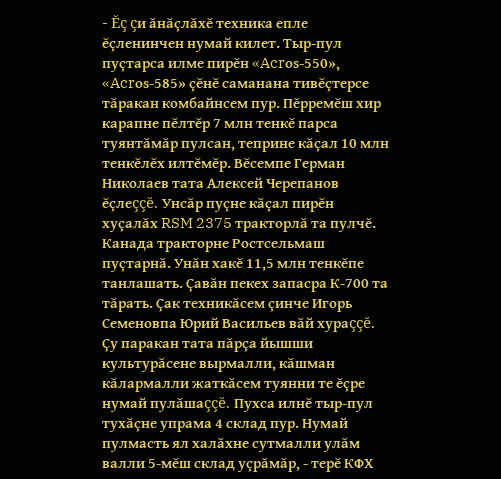- Ĕç çи ăнăçлăхĕ техника епле ĕçленинчен нумай килет. Тыр-пул пуçтарса илме пирĕн «Acrоs-550»‚ «Acrоs-585» çĕнĕ саманана тивĕçтерсе тăракан комбайнсем пур. Пĕрремĕш хир карапне пĕлтĕр 7 млн тенкĕ парса туянтăмăр пулсан‚ теприне кăçал 10 млн тенкĕлĕх илтĕмĕр. Вĕсемпе Герман Николаев тата Алексей Черепанов ĕçлеççĕ. Унсăр пуçне кăçал пирĕн хуçалăх RSM 2375 тракторлă та пулчĕ. Канада тракторне Ростсельмаш пуçтарнă. Унăн хакĕ 11‚5 млн тенкĕпе танлашать. Çавăн пекех запасра К-700 та тăрать. Çак техникăсем çинче Игорь Семеновпа Юрий Васильев вăй хураççĕ. Çу паракан тата пăрçа йышши культурăсене вырмалли‚ кăшман кăлармалли жаткăсем туянни те ĕçре нумай пулăшаççĕ. Пухса илнĕ тыр-пул тухăçне упрама 4 склад пур. Нумай пулмасть ял халăхне сутмалли улăм валли 5-мĕш склад уçрăмăр‚ - терĕ КФХ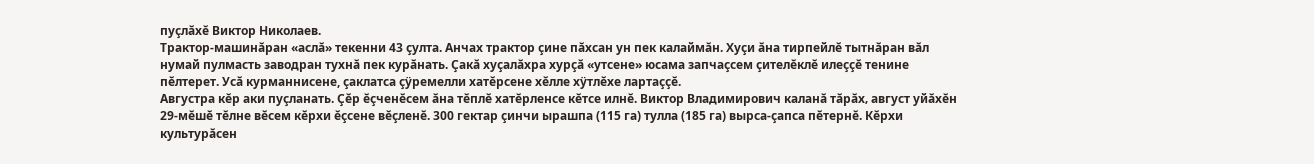пуçлăхĕ Виктор Николаев.
Трактор-машинăран «аслă» текенни 43 çулта. Анчах трактор çине пăхсан ун пек калаймăн. Хуçи ăна тирпейлĕ тытнăран вăл нумай пулмасть заводран тухнă пек курăнать. Çакă хуçалăхра хурçă «утсене» юсама запчаçсем çителĕклĕ илеççĕ тенине пĕлтерет. Усă курманнисене, çаклатса çÿремелли хатĕрсене хĕлле хÿтлĕхе лартаççĕ.
Августра кĕр аки пуçланать. Çĕр ĕçченĕсем ăна тĕплĕ хатĕрленсе кĕтсе илнĕ. Виктор Владимирович каланă тăрăх‚ август уйăхĕн 29-мĕшĕ тĕлне вĕсем кĕрхи ĕçсене вĕçленĕ. 300 гектар çинчи ырашпа (115 га) тулла (185 га) вырса-çапса пĕтернĕ. Кĕрхи культурăсен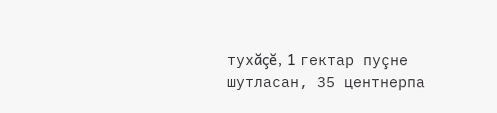тухăçĕ‚ 1 гектар пуçне шутласан‚ 35 центнерпа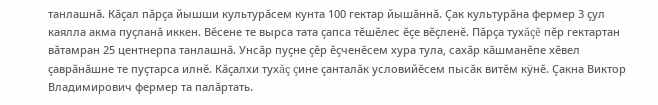танлашнă. Кăçал пăрçа йышши культурăсем кунта 100 гектар йышăннă. Çак культурăна фермер 3 çул каялла акма пуçланă иккен. Вĕсене те вырса тата çапса тĕшĕлес ĕçе вĕçленĕ. Пăрçа тухăçĕ пĕр гектартан вăтамран 25 центнерпа танлашнă. Унсăр пуçне çĕр ĕçченĕсем хура тула‚ сахăр кăшманĕпе хĕвел çаврăнăшне те пуçтарса илнĕ. Кăçалхи тухăç çине çанталăк условийĕсем пысăк витĕм кÿнĕ. Çакна Виктор Владимирович фермер та палăртать.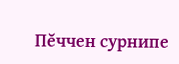Пĕччен сурнипе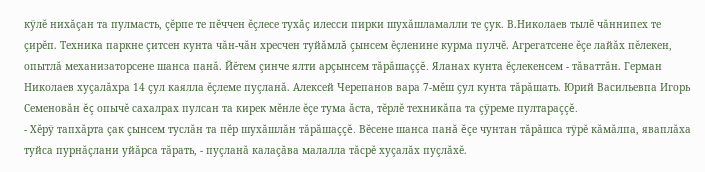кÿлĕ нихăçан та пулмасть, çĕрпе те пĕччен ĕçлесе тухăç илесси пирки шухăшламалли те çук. В.Николаев тылĕ чăннипех те çирĕп. Техника паркне çитсен кунта чăн-чăн хресчен туйăмлă çынсем ĕçленине курма пулчĕ. Агрегатсене ĕçе лайăх пĕлекен, опытлă механизаторсене шанса панă. Йĕтем çинче ялти арçынсем тăрăшаççĕ. Яланах кунта ĕçлекенсем - тăваттăн. Герман Николаев хуçалăхра 14 çул каялла ĕçлеме пуçланă. Алексей Черепанов вара 7-мĕш çул кунта тăрăшать. Юрий Васильевпа Игорь Семеновăн ĕç опычĕ сахалрах пулсан та кирек мĕнле ĕçе тума ăста‚ тĕрлĕ техникăпа та çÿреме пултараççĕ.
- Хĕрÿ тапхăрта çак çынсем туслăн та пĕр шухăшлăн тăрăшаççĕ. Вĕсене шанса панă ĕçе чунтан тăрăшса тÿрĕ кăмăлпа‚ яваплăха туйса пурнăçлани уйăрса тăрать, - пуçланă калаçăва малалла тăсрĕ хуçалăх пуçлăхĕ.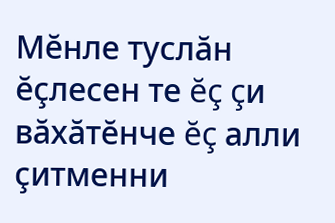Мĕнле туслăн ĕçлесен те ĕç çи вăхăтĕнче ĕç алли çитменни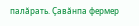палăрать. Çавăнпа фермер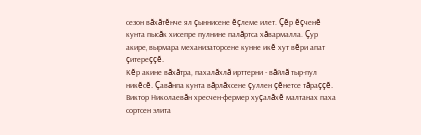сезон вăхăтĕнче ял çыннисене ĕçлеме илет. Çĕр ĕçченĕ кунта пысăк хисепре пулнине палăртса хăвармалла. Çур акире‚ вырмара механизаторсене кунне икĕ хут вĕри апат çитереççĕ.
Кĕр акине вăхăтра, пахалăхлă ирттерни - вăйлă тыр-пул никĕсĕ. Çавăнпа кунта вăрлăхсене çуллен çĕнетсе тăраççĕ. Виктор Николаевăн хресчен-фермер хуçалăхĕ малтанах паха сортсен элита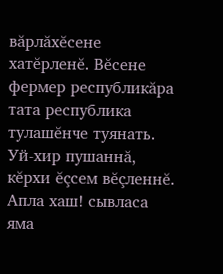вăрлăхĕсене хатĕрленĕ. Вĕсене фермер республикăра тата республика тулашĕнче туянать.
Уй-хир пушаннă‚ кĕрхи ĕçсем вĕçленнĕ. Апла хаш! сывласа яма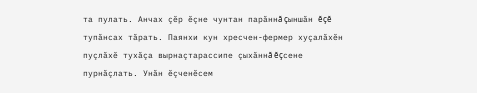та пулать. Анчах çĕр ĕçне чунтан парăннă çыншăн ĕçĕ тупăнсах тăрать. Паянхи кун хресчен-фермер хуçалăхĕн пуçлăхĕ тухăçа вырнаçтарассипе çыхăннă ĕçсене пурнăçлать. Унăн ĕçченĕсем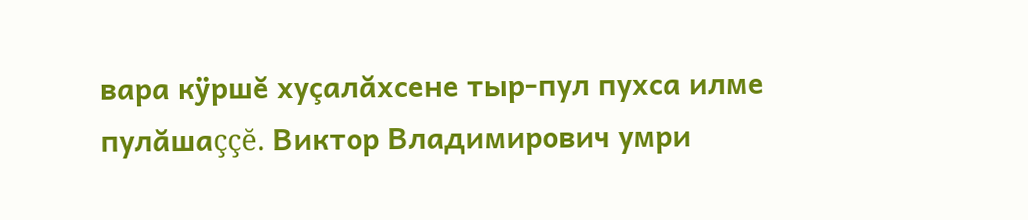вара кÿршĕ хуçалăхсене тыр-пул пухса илме пулăшаççĕ. Виктор Владимирович умри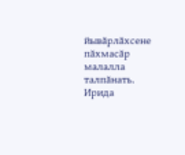йывăрлăхсене пăхмасăр малалла талпăнать.
Ирида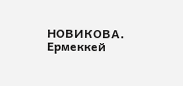НОВИКОВА.
Ермеккей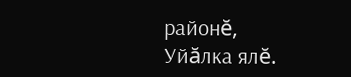районĕ,
Уйăлка ялĕ.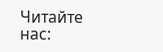Читайте нас: